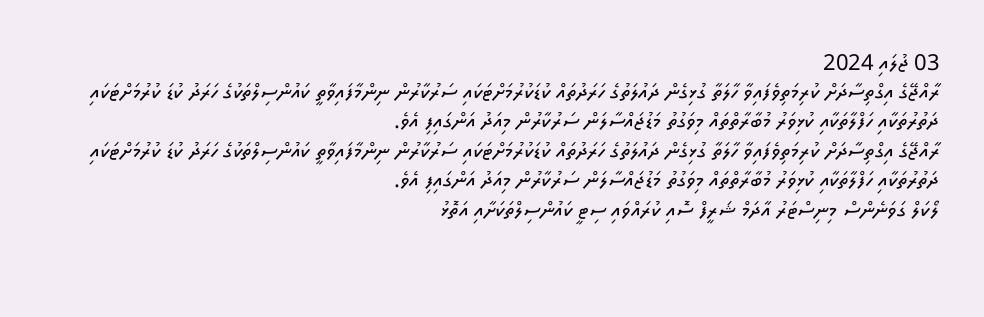03 ޖުލައި 2024
ރާއްޖޭގެ އިގްތިސާދަށް ކުރިމަތިވެފައިވާ ހާލަތާ ގުޅިގެން ދައުލަތުގެ ހަރަދުތައް ކުޑަކުރުމަށްޓަކައި ސަރުކާރުން ނިންމާފައިވާތީ ކައުންސިލްތަކުގެ ހަރަދު ކުޑަ ކުރުމަށްޓަކައި ދަތުރުތަކާއި ހަފްލާތަކާއި ކުޅިވަރު މުބާރާތްތައް މިވަގުތު މަޑުޖައްސާލަން ސަރުކާރުން މިއަދު އަންގައިފި އެވެ.
ރާއްޖޭގެ އިގްތިސާދަށް ކުރިމަތިވެފައިވާ ހާލަތާ ގުޅިގެން ދައުލަތުގެ ހަރަދުތައް ކުޑަކުރުމަށްޓަކައި ސަރުކާރުން ނިންމާފައިވާތީ ކައުންސިލްތަކުގެ ހަރަދު ކުޑަ ކުރުމަށްޓަކައި ދަތުރުތަކާއި ހަފްލާތަކާއި ކުޅިވަރު މުބާރާތްތައް މިވަގުތު މަޑުޖައްސާލަން ސަރުކާރުން މިއަދު އަންގައިފި އެވެ.
ލޯކަލް ގަވަނެންސް މިނިސްޓަރު އާދަމް ޝަރީފް ސޮއި ކުރައްވައި ސިޓީ ކައުންސިލްތަކަށާއި އަތޮޅު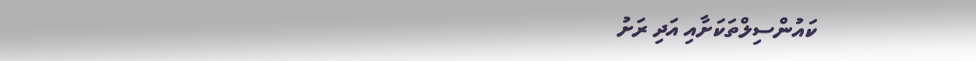ކައުންސިލްތަކަށާއި އަދި ރަށު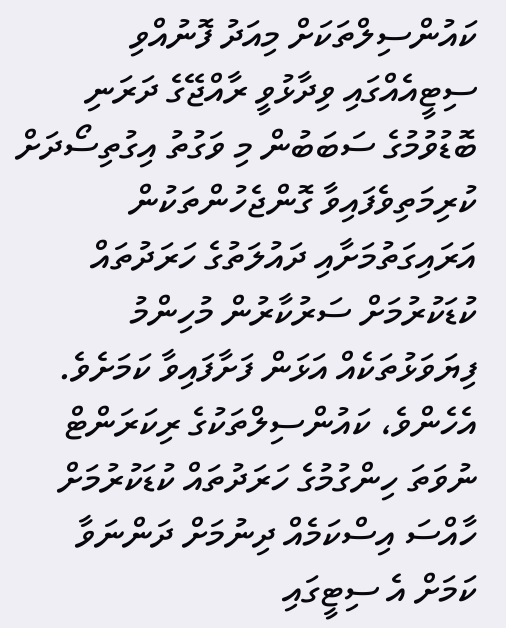ކައުންސިލްތަކަށް މިއަދު ފޮނުއްވި ސިޓީއެއްގައި ވިދާޅުވީ ރާއްޖޭގެ ދަރަނި ބޮޑުވުމުގެ ސަބަބުން މި ވަގުތު އިގުތިސޯދަށް ކުރިމަތިވެފައިވާ ގޮންޖެހުންތަކުން އަރައިގަތުމަށާއި ދައުލަތުގެ ހަރަދުތައް ކުޑަކުރުމަށް ސަރުކާރުން މުހިންމު ފިޔަވަޅުތަކެއް އަޅަން ފަށާފައިވާ ކަމަށެވެ.
އެހެންވެ، ކައުންސިލްތަކުގެ ރިކަރަންޓް ނުވަތަ ހިންގުމުގެ ހަރަދުތައް ކުޑަކުރުމަށް ހާއްސަ އިސްކަމެއް ދިނުމަށް ދަންނަވާ ކަމަށް އެ ސިޓީގައި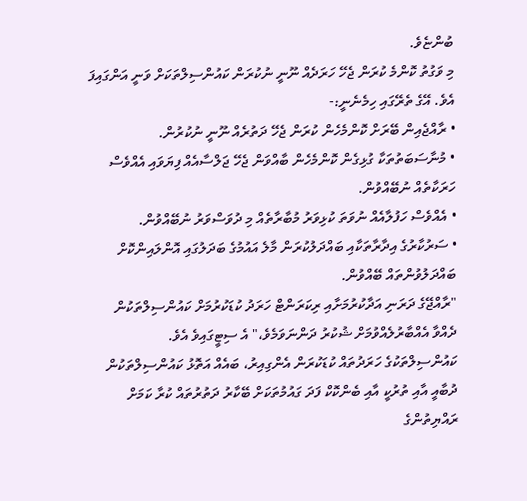ބުންޏެވެ.
މި ވަގުތު ކޮންމެ ކުރަން ޖެހޭ ހަރަދެއް ނޫނީ ނުކުރަން ކައުންސިލްތަކަށް ވަނީ އަންގައިފަ އެވެ. އޭގެ ތެރޭގައި ހިމެނެނީ:-
• ރާއްޖެއިން ބޭރަށް ކޮންމެހެން ކުރަން ޖެހޭ ދަތުރެއް ނޫނީ ނުކުރުން.
• މުނާސަބަތުތަކާ ގުޅިގެން ކޮންމެހެން ބާއްވަން ޖެހޭ ޖަލްސާއެއް ފިޔަވައި އެއްވެސް ހަރަކާތެއް ނުބޭއްވުން.
• އެއްވެސް ހަފުލާއެއް ނުވަތަ ކުޅިވަރު މުބާރާތެއް މި ދުވަސްވަރު ނުބޭއްވުން.
• ސަރުކާރުގެ އިދާރާތަކާއި ބައްދަލުކުރަން މާލެ އައުމުގެ ބަދަލުގައި އޮންލައިންކޮށް ބައްދަލުވުންތައް ބޭއްވުން.
"ރާއްޖޭގެ ދަރަނި އަދާކުރުމަށާއި ރިކަރަންޓް ހަރަދު ކުޑަކުރުމަށް ކައުންސިލްތަކުން ދެއްވާ އެއްބާރުލެއްވުމަށް ޝުކުރު ދަންނަވަމެވެ،" އެ ސިޓީގައިވެ އެވެ.
ކައުންސިލްތަކުގެ ހަރަދުތައް ކުޑަކުރަން އެންގިއިރު، ބައެއް އަތޮޅު ކައުންސިލްތަކުން ދުބާއީ އާއި ތުރުކީ އާއި ބެންކޮކް ފަދަ ގައުމުތަކަށް ބޭކާރު ދަތުރުތައް ކުރާ ކަމަށް ރައްޔިތުންގެ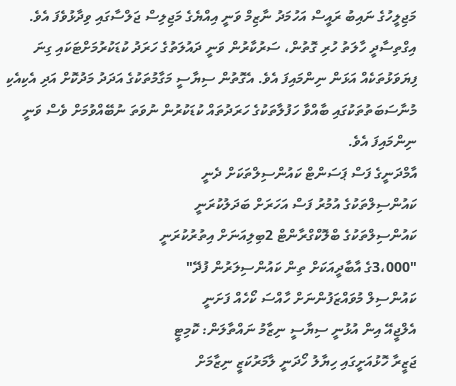މަޖިލީހުގެ ނައިބު ރައީސް އަހުމަދު ނާޒިމް ވަނީ އިއްޔެގެ މަޖިލިސް ޖަލްސާގައި ވިދާޅުވެފަ އެވެ.
އިގްތިސާދީ ހާލަތު ހުރި ގޮތުން، ސަރުކާރުން ވަނީ ދައުލަތުގެ ހަރަދު ކުޑަކުރުމަށްޓަކައި ގިނަ ފިޔަވަޅުތަކެއް އަޅަން ނިންމައިފަ އެވެ. އެގޮތުން ސިޔާސީ މަގާމުތަކުގެ އަދަދު މަދުކޮށް އަދި އެކިއެކި މުނާސަބަތުތަކުގައި ބާއްވާ ހަފުލާތަކުގެ ހަރަދުތައް ކުޑަކުރުން ނުވަތަ ނުބޭއްވުމަށް ވެސް ވަނީ ނިންމައިފަ އެވެ.
އާމްދަނީގެ ފަސް ޕަސަންޓް ކައުންސިލްތަކަށް ދެނީ
ކައުންސިލްތަކުގެ އުމުރު ފަސް އަހަރަށް ބަދަލުކުރަނީ
ކައުންސިލްތަކުގެ ބްލޮކްގްރާންޓް 2ބިލިއަނަށް އިތުރުކުރަނީ
"3،000ގެ އާބާދީއަކަށް ތިން ކައުންސިލަރުން ފުދޭ"
ކައުންސިލް މުވައްޒަފުންނަށް ހާއްސަ ކޯހެއް ފަށަނީ
އެލްޖީއޭ އިން އުޅުނީ ސިޔާސީ ނިޒާމު ނައްތާލަން: ކޮމިޓީ
ޖަޒީރާ ހޮޅުއަށީގައި ހިޔާލު ހޯދަނީ ލާމަރުކަޒީ ނިޒާމަށް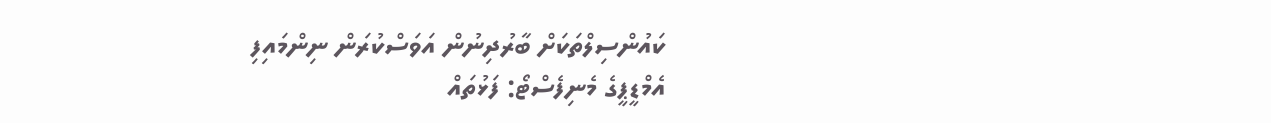ކައުންސިލްތަކަށް ބާރުދިނުން އަވަސްކުރަން ނިންމައިފި
އެމްޑީޕީގެ މެނިފެސްޓޯ: ފަޅުތައް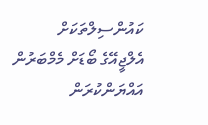ކައުންސިލްތަކަށް
އެލްޖީއޭގެ ބޯޑަށް މެމްބަރުން އައްޔަންކުރަން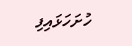ހުށަހަޅައިފި